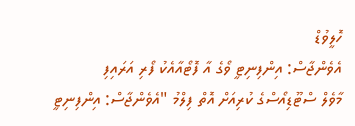ހޮލީވުޑް
އެވެންޖާސް: އިންފިނިޓީ ވޯގެ އާ ފޮޓޯއާއެކު ފޯރި އަރައިފި
މާވެލް ސްޓޫޑިއޯސްގެ ކުރިއަށް އޮތް ފިލްމު "އެވެންޖާސް: އިންފިނިޓީ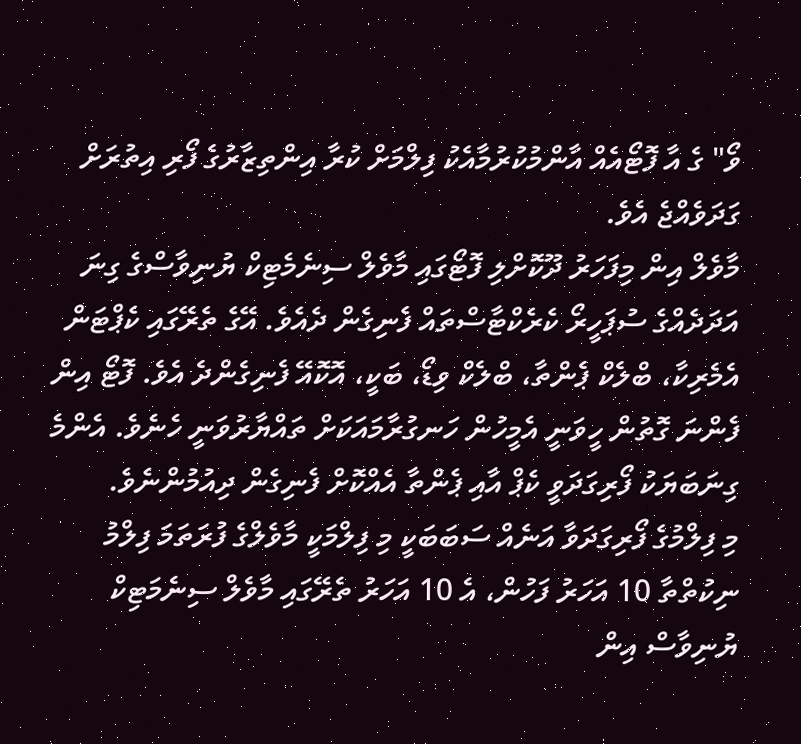ވޯ" ގެ އާ ފޮޓޯއެއް އާންމުކުރުމާއެކު ފިލްމަށް ކުރާ އިންތިޒާރުގެ ފޯރި އިތުރަށް ގަދަވެއްޖެ އެވެ.
މާވެލް އިން މިފަހަރު ދޫކޮށްލި ފޮޓޯގައި މާވެލް ސިނެމެޓިކް ޔުނިވާސްގެ ގިނަ އަދަދެއްގެ ސުޕަހީރޯ ކެރެކްޓާސްތައް ފެނިގެން ދެއެވެ. އޭގެ ތެރޭގައި ކެޕްޓަން އެމެރިކާ، ބްލެކް ޕެންތާ، ބްލެކް ވިޑޯ، ބަކީ، އޮކޮއޭ ފެނިގެންދެ އެވެ. ފޮޓޯ އިން ފެންނަ ގޮތުން ހީވަނީ އެމީހުން ހަނގުރާމައަކަށް ތައްޔާރުވަނީ ހެނެވެ. އެންމެ ގިނަބަޔަކު ފޯރިގަދަވީ ކެޕް އާއި ޕެންތާ އެއްކޮށް ފެނިގެން ދިއުމުންނެވެ.
މި ފިލްމުގެ ފޯރިގަދަވާ އަނެއް ސަބަބަކީ މި ފިލްމަކީ މާވެލްގެ ފުރަތަމަ ފިލްމު ނިކުތްތާ 10 އަހަރު ފަހުން، އެ 10 އަހަރު ތެރޭގައި މާވެލް ސިނެމަޓިކް ޔުނިވާސް އިން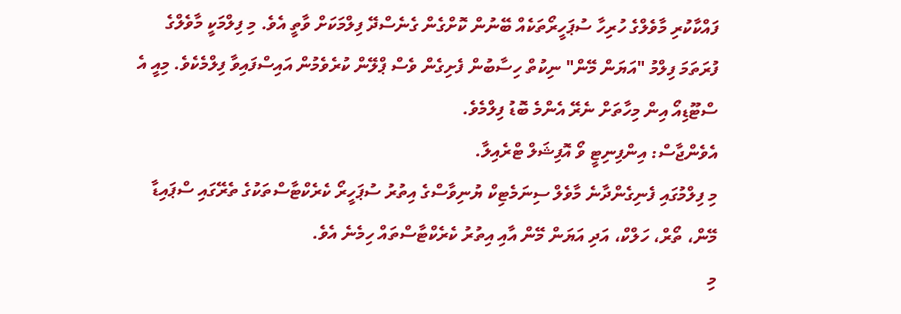ފައްކާކުރި މާވެލްގެ ހުރިހާ ސުޕަހީރޯތަކެއް ބޭނުން ކޮށްގެން ގެނެސްދޭ ފިލްމަކަށް ވާތީ އެވެ. މި ފިލްމަކީ މާވެލްގެ ފުރަތަމަ ފިލްމު "އަޔަން މޭން" ނިކުތް ހިސާބުން ފެށިގެން ވެސް ޕްލޭން ކުރެވެމުން އައިސްފައިވާ ފިލްމެކެވެ. މިއީ އެ ސްޓޫޑިއޯ އިން މިހާތަށް ނެރޭ އެންމެ ބޮޑު ފިލްމެވެ.
އެވެންޖާސް: އިންފިނިޓީ ވޯ އޮފިޝަލް ޓްރެއިލާ.
މި ފިލްމުގައި ފެނިގެންދާނެ މާވެލް ސިނަމެޓިކް ޔުނިވާސްގެ އިތުރު ސުޕަހީރޯ ކެރެކްޓާސްތަކުގެ ތެރޭގައި ސްޕައިޑާ މޭން، ތޯރް، ހަލްކް، އަދި އަޔަން މޭން އާއި އިތުރު ކެރެކްޓާސްތައް ހިމެނެ އެވެ.
މި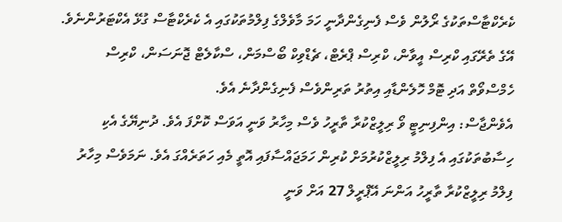ކެރެކްޓާސްތަކުގެ ރޯލުން ވެސް ފެނިގެންދާނީ ހަމަ މާވެލްގެ ފިލްމުތަކުގައި އެ ކެރެކްޓާސް ގުޅޭ އެކްޓަރުންނެވެ. އޭގެ ތެރޭގައި ކްރިސް އީވާން، ކްރިސް ޕްރެޓް، ޗެޑްވިކް ބޯސްމަން، ސްކާލެޓް ޖޮނަސަން، ކްރިސް ހެމްސްވޯތް އަދި ޓޮމް ހޮލެންޑާއި އިތުރު ތަރިންވެސް ފެނިގެންދާނެ އެވެ.
އެވެންޖާސް: އިންފިނިޓީ ވޯ ރިލީޒްކުރާ ތާރީހު ވެސް މިހާރު ވަނީ އަވަސް ކޮށްފަ އެވެ. ދުނިޔޭގެ އެކި ހިސާބުތަކުގައި އެ ފިލްމު ރިލީޒްކުރުމަށް ކުރިން ހަމަޖައްސާފައި އޮތީ މެއި ހަތަރެއްގަ އެވެ. ނަމަވެސް މިހާރު ފިލްމު ރިލީޒްކުރާ ތާރީހު އަންނަ އޭޕްރީލް 27 އަށް ވަނީ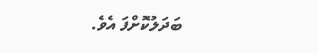ބަދަލުކޮށްފަ އެވެ.